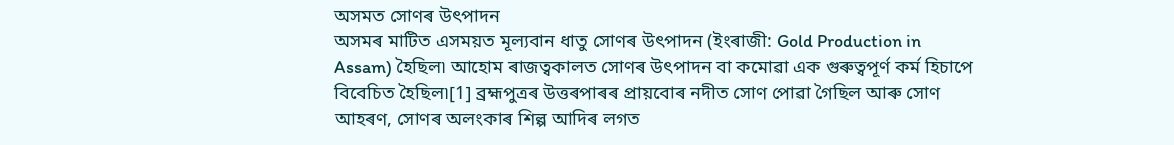অসমত সোণৰ উৎপাদন
অসমৰ মাটিত এসময়ত মূল্যবান ধাতু সোণৰ উৎপাদন (ইংৰাজী: Gold Production in Assam) হৈছিল৷ আহোম ৰাজত্বকালত সোণৰ উৎপাদন বা কমোৱা এক গুৰুত্বপূৰ্ণ কৰ্ম হিচাপে বিবেচিত হৈছিল৷[1] ব্ৰহ্মপুত্ৰৰ উত্তৰপাৰৰ প্ৰায়বোৰ নদীত সোণ পোৱা গৈছিল আৰু সোণ আহৰণ, সোণৰ অলংকাৰ শিল্প আদিৰ লগত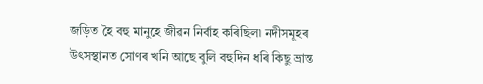জড়িত হৈ বহু মানুহে জীৱন নিৰ্বাহ কৰিছিল৷ নদীসমূহৰ উৎসস্থানত সোণৰ খনি আছে বুলি বহুদিন ধৰি কিছু ভ্ৰান্ত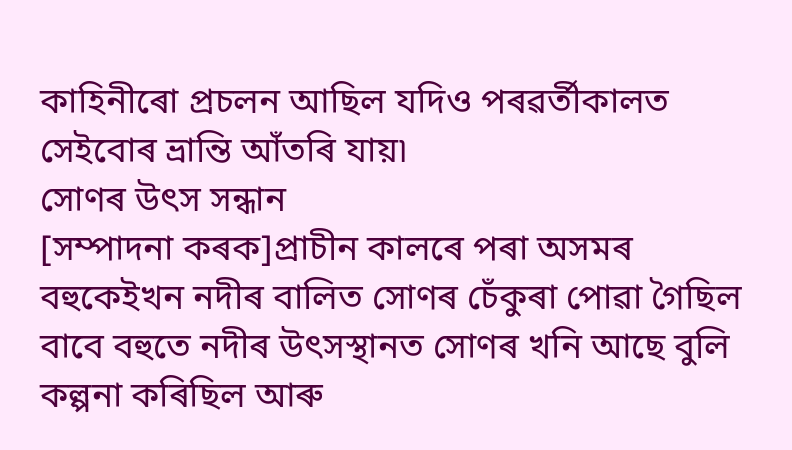কাহিনীৰো প্ৰচলন আছিল যদিও পৰৱৰ্তীকালত সেইবোৰ ভ্ৰান্তি আঁতৰি যায়৷
সোণৰ উৎস সন্ধান
[সম্পাদনা কৰক]প্ৰাচীন কালৰে পৰা অসমৰ বহুকেইখন নদীৰ বালিত সোণৰ চেঁকুৰা পোৱা গৈছিল বাবে বহুতে নদীৰ উৎসস্থানত সোণৰ খনি আছে বুলি কল্পনা কৰিছিল আৰু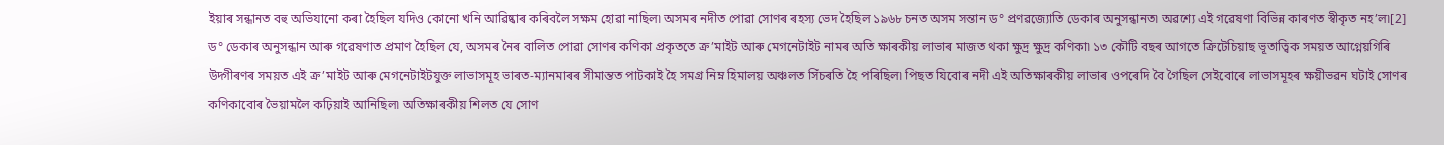ইয়াৰ সন্ধানত বহু অভিযানো কৰা হৈছিল যদিও কোনো খনি আৱিষ্কাৰ কৰিবলৈ সক্ষম হোৱা নাছিল৷ অসমৰ নদীত পোৱা সোণৰ ৰহস্য ভেদ হৈছিল ১৯৬৮ চনত অসম সন্তান ড° প্ৰণৱজ্যোতি ডেকাৰ অনুসন্ধানত৷ অৱশ্যে এই গৱেষণা বিভিন্ন কাৰণত স্বীকৃত নহ’ল৷[2] ড° ডেকাৰ অনুসন্ধান আৰু গৱেষণাত প্ৰমাণ হৈছিল যে, অসমৰ নৈৰ বালিত পোৱা সোণৰ কণিকা প্ৰকৃততে ক্ৰ’মাইট আৰু মেগনেটাইট নামৰ অতি ক্ষাৰকীয় লাভাৰ মাজত থকা ক্ষুদ্ৰ ক্ষুদ্ৰ কণিকা৷ ১৩ কৌটি বছৰ আগতে ক্ৰিটেচিয়াছ ভূতাত্বিক সময়ত আগ্নেয়গিৰি উদ্গীৰণৰ সময়ত এই ক্ৰ’মাইট আৰু মেগনেটাইটযুক্ত লাভাসমূহ ভাৰত-ম্যানমাৰৰ সীমান্তত পাটকাই হৈ সমগ্ৰ নিম্ন হিমালয় অঞ্চলত সিঁচৰতি হৈ পৰিছিল৷ পিছত যিবোৰ নদী এই অতিক্ষাৰকীয় লাভাৰ ওপৰেদি বৈ গৈছিল সেইবোৰে লাভাসমূহৰ ক্ষয়ীভৱন ঘটাই সোণৰ কণিকাবোৰ ভৈয়ামলৈ কঢ়িয়াই আনিছিল৷ অতিক্ষাৰকীয় শিলত যে সোণ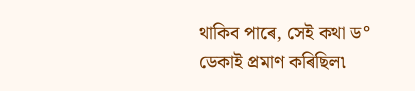থাকিব পাৰে, সেই কথা ড° ডেকাই প্ৰমাণ কৰিছিল৷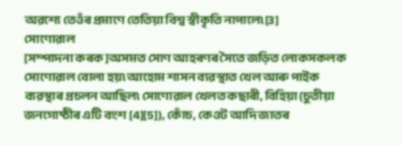অৱশ্যে তেওঁৰ প্ৰমাণে তেতিয়া বিশ্ব স্বীকৃতি নাপালে৷[3]
সোণোৱাল
[সম্পাদনা কৰক]অসমত সোণ আহৰণৰ সৈতে জড়িত লোকসকলক সোণোৱাল বোলা হয়৷ আহোম শাসন ব্যৱস্থাত খেল আৰু পাইক ব্যৱস্থাৰ প্ৰচলন আছিল৷ সোণোৱাল খেলত কছাৰী, বিহিয়া (চুতীয়া জনগোষ্ঠীৰ এটি বংশ [4][5]), কোঁচ, কেওট আদি জাতৰ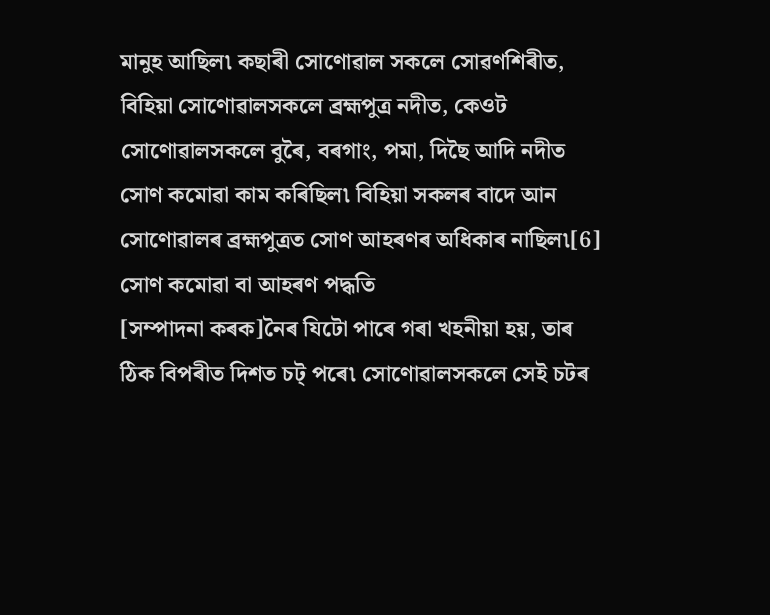মানুহ আছিল৷ কছাৰী সোণোৱাল সকলে সোৱণশিৰীত, বিহিয়া সোণোৱালসকলে ব্ৰহ্মপুত্ৰ নদীত, কেওট সোণোৱালসকলে বুৰৈ, বৰগাং, পমা, দিছৈ আদি নদীত সোণ কমোৱা কাম কৰিছিল৷ বিহিয়া সকলৰ বাদে আন সোণোৱালৰ ব্ৰহ্মপুত্ৰত সোণ আহৰণৰ অধিকাৰ নাছিল৷[6]
সোণ কমোৱা বা আহৰণ পদ্ধতি
[সম্পাদনা কৰক]নৈৰ যিটো পাৰে গৰা খহনীয়া হয়, তাৰ ঠিক বিপৰীত দিশত চট্ পৰে৷ সোণোৱালসকলে সেই চটৰ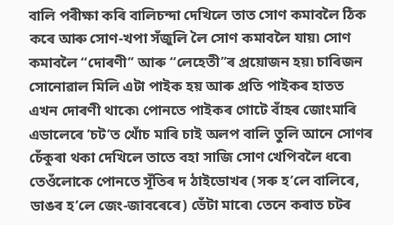বালি পৰীক্ষা কৰি বালিচন্দা দেখিলে তাত সোণ কমাবলৈ ঠিক কৰে আৰু সোণ-খপা সঁজুলি লৈ সোণ কমাবলৈ যায়৷ সোণ কমাবলৈ “দোৰণী’’ আৰু “লেহেতী’’ৰ প্ৰয়োজন হয়৷ চাৰিজন সোনোৱাল মিলি এটা পাইক হয় আৰু প্ৰতি পাইকৰ হাতত এখন দোৰণী থাকে৷ পোনতে পাইকৰ গোটে বাঁহৰ জোংমাৰি এডালেৰে ’চট’ত খোঁচ মাৰি চাই অলপ বালি তুলি আনে সোণৰ চেঁকুৰা থকা দেখিলে তাতে বহা সাজি সোণ খেপিবলৈ ধৰে৷ তেওঁলোকে পোনতে সূঁতিৰ দ ঠাইডোখৰ (সৰু হ’লে বালিৰে, ডাঙৰ হ’লে জেং-জাবৰেৰে) ভেঁটা মাৰে৷ তেনে কৰাত চটৰ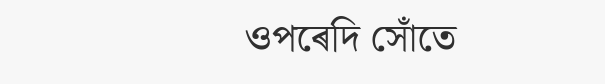ওপৰেদি সোঁতে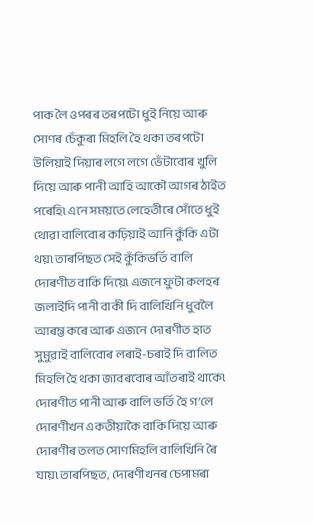পাক লৈ ওপৰৰ তৰপটো ধুই নিয়ে আৰু সোণৰ চেঁকুৰা মিহলি হৈ থকা তৰপটো উলিয়াই দিয়াৰ লগে লগে ভেঁটাবোৰ খুলি দিয়ে আৰু পানী আহি আকৌ আগৰ ঠাইত পৰেহি৷ এনে সময়তে লেহেতীৰে সোঁতে ধুই থোৱা বালিবোৰ কঢ়িয়াই আনি কুঁকি এটা থয়৷ তাৰপিছত সেই কুঁকিভৰ্তি বালি দোৰণীত বাকি দিয়ে৷ এজনে ফুটা কলহৰ জলাইদি পানী বাকী দি বালিখিনি ধুবলৈ আৰম্ভ কৰে আৰু এজনে দোৰণীত হাত সুমুৱাই বালিবোৰ লৰাই-চৰাই দি বালিত মিহলি হৈ থকা জাবৰবোৰ আঁতৰাই থাকে৷ দোৰণীত পানী আৰু বালি ভৰ্তি হৈ গ’লে দোৰণীখন একতীয়াকৈ বাকি দিয়ে আৰু দোৰণীৰ তলত সোণমিহলি বালিখিনি ৰৈ যায়৷ তাৰপিছত, দোৰণীখনৰ চেপামৰা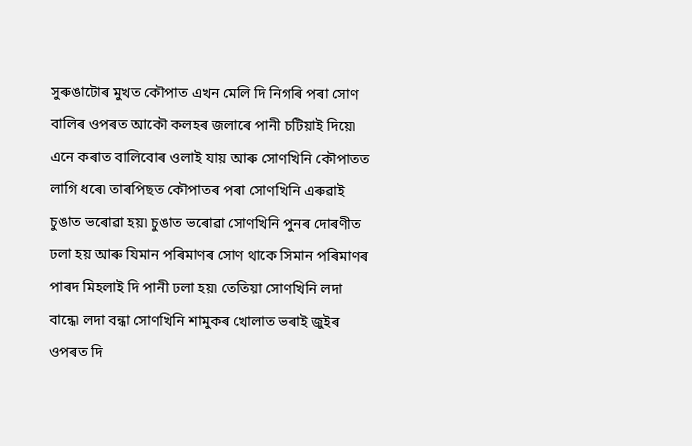সুৰুঙাটোৰ মুখত কৌপাত এখন মেলি দি নিগৰি পৰা সোণ বালিৰ ওপৰত আকৌ কলহৰ জলাৰে পানী চটিয়াই দিয়ে৷ এনে কৰাত বালিবোৰ ওলাই যায় আৰু সোণখিনি কৌপাতত লাগি ধৰে৷ তাৰপিছত কৌপাতৰ পৰা সোণখিনি এৰুৱাই চুঙাত ভৰোৱা হয়৷ চুঙাত ভৰোৱা সোণখিনি পুনৰ দোৰণীত ঢলা হয় আৰু যিমান পৰিমাণৰ সোণ থাকে সিমান পৰিমাণৰ পাৰদ মিহলাই দি পানী ঢলা হয়৷ তেতিয়া সোণখিনি লদা বান্ধে৷ লদা বন্ধা সোণখিনি শামুকৰ খোলাত ভৰাই জুইৰ ওপৰত দি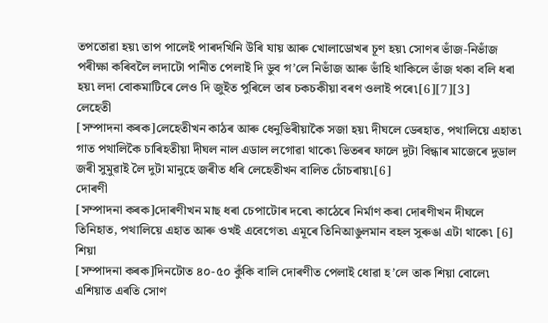তপতোৱা হয়৷ তাপ পালেই পাৰদখিনি উৰি যায় আৰু খোলাডোখৰ চূণ হয়৷ সোণৰ ভাঁজ-নিভাঁজ পৰীক্ষা কৰিবলৈ লদাটো পানীত পেলাই দি ডুব গ’লে নিভাঁজ আৰু ভাঁহি থাকিলে ভাঁজ থকা বলি ধৰা হয়৷ লদা বোকমাটিৰে লেও দি জুইত পুৰিলে তাৰ চকচকীয়া বৰণ ওলাই পৰে৷[6][7][3]
লেহেতী
[সম্পাদনা কৰক]লেহেতীখন কাঠৰ আৰু ধেনুভিৰীয়াকৈ সজা হয়৷ দীঘলে ডেৰহাত, পথালিয়ে এহাত৷ গাত পথালিকৈ চাৰিহতীয়া দীঘল নাল এডাল লগোৱা থাকে৷ ভিতৰৰ ফালে দুটা বিন্ধাৰ মাজেৰে দুডাল জৰী সুমুৱাই লৈ দুটা মানুহে জৰীত ধৰি লেহেতীখন বালিত চোঁচৰায়৷[6]
দোৰণী
[সম্পাদনা কৰক]দোৰণীখন মাছ ধৰা চেপাটোৰ দৰে৷ কাঠেৰে নিৰ্মাণ কৰা দোৰণীখন দীঘলে তিনিহাত, পথালিয়ে এহাত আৰু ওখই এবেগেত৷ এমূৰে তিনিআঙুলমান বহল সুৰুঙা এটা থাকে৷ [6]
শিয়া
[সম্পাদনা কৰক]দিনটোত ৪০-৫০ কুঁকি বালি দোৰণীত পেলাই ধোৱা হ’লে তাক শিয়া বোলে৷ এশিয়াত এৰতি সোণ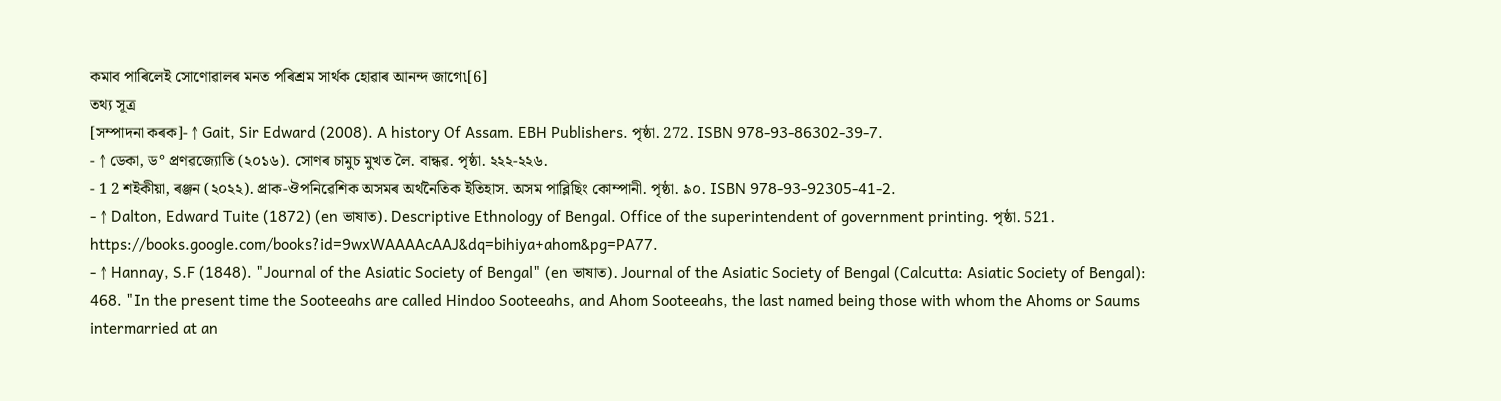কমাব পাৰিলেই সোণোৱালৰ মনত পৰিশ্ৰম সাৰ্থক হোৱাৰ আনন্দ জাগে৷[6]
তথ্য সূত্ৰ
[সম্পাদনা কৰক]- ↑ Gait, Sir Edward (2008). A history Of Assam. EBH Publishers. পৃষ্ঠা. 272. ISBN 978-93-86302-39-7.
- ↑ ডেকা, ড° প্ৰণৱজ্যোতি (২০১৬). সোণৰ চামুচ মুখত লৈ. বান্ধৱ. পৃষ্ঠা. ২২২-২২৬.
- 1 2 শইকীয়া, ৰঞ্জন (২০২২). প্ৰাক-ঔপনিৱেশিক অসমৰ অৰ্থনৈতিক ইতিহাস. অসম পাব্লিছিং কোম্পানী. পৃষ্ঠা. ৯০. ISBN 978-93-92305-41-2.
- ↑ Dalton, Edward Tuite (1872) (en ভাষাত). Descriptive Ethnology of Bengal. Office of the superintendent of government printing. পৃষ্ঠা. 521. https://books.google.com/books?id=9wxWAAAAcAAJ&dq=bihiya+ahom&pg=PA77.
- ↑ Hannay, S.F (1848). "Journal of the Asiatic Society of Bengal" (en ভাষাত). Journal of the Asiatic Society of Bengal (Calcutta: Asiatic Society of Bengal): 468. "In the present time the Sooteeahs are called Hindoo Sooteeahs, and Ahom Sooteeahs, the last named being those with whom the Ahoms or Saums intermarried at an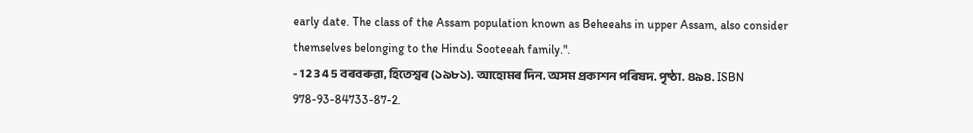early date. The class of the Assam population known as Beheeahs in upper Assam, also consider themselves belonging to the Hindu Sooteeah family.".
- 1 2 3 4 5 বৰবৰুৱা, হিতেশ্বৰ (১৯৮১). আহোমৰ দিন. অসম প্ৰকাশন পৰিষদ. পৃষ্ঠা. ৪৯৪. ISBN 978-93-84733-87-2.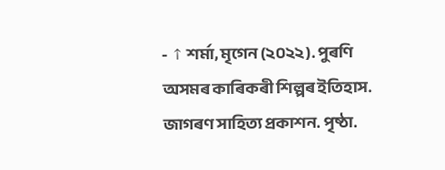- ↑ শৰ্মা, মৃগেন (২০২২). পুৰণি অসমৰ কাৰিকৰী শিল্পৰ ইতিহাস. জাগৰণ সাহিত্য প্ৰকাশন. পৃষ্ঠা.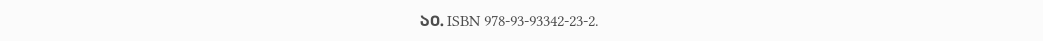১০. ISBN 978-93-93342-23-2.